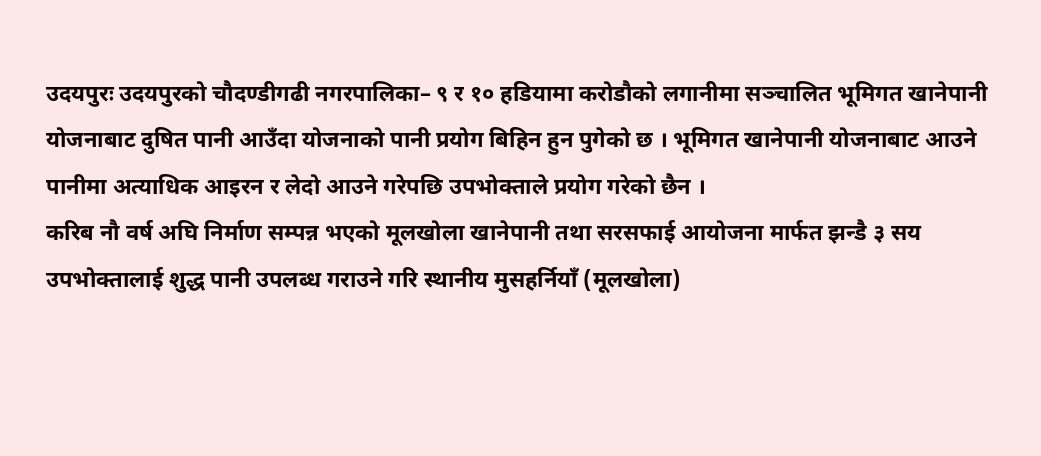उदयपुरः उदयपुरको चौदण्डीगढी नगरपालिका– ९ र १० हडियामा करोडौको लगानीमा सञ्चालित भूमिगत खानेपानी योजनाबाट दुषित पानी आउँदा योजनाको पानी प्रयोग बिहिन हुन पुगेको छ । भूमिगत खानेपानी योजनाबाट आउने पानीमा अत्याधिक आइरन र लेदो आउने गरेपछि उपभोक्ताले प्रयोग गरेको छैन ।
करिब नौ वर्ष अघि निर्माण सम्पन्न भएको मूलखोला खानेपानी तथा सरसफाई आयोजना मार्फत झन्डै ३ सय उपभोक्तालाई शुद्ध पानी उपलब्ध गराउने गरि स्थानीय मुसहर्नियाँ (मूलखोला)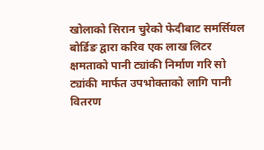खोलाको सिरान चुरेको फेदीबाट समर्सियल बोर्डिङ द्वारा करिव एक लाख लिटर क्षमताको पानी ट्यांकी निर्माण गरि सो ट्यांकी मार्फत उपभोक्ताको लागि पानी वितरण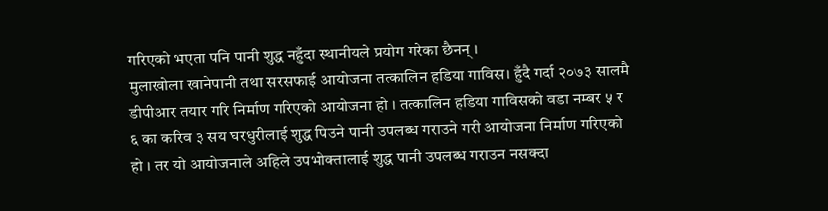गरिएको भएता पनि पानी शुद्ध नहुँदा स्थानीयले प्रयोग गरेका छैनन् ।
मुलाखोला खानेपानी तथा सरसफाई आयोजना तत्कालिन हडिया गाविस। हुँदै गर्दा २०७३ सालमै डीपीआर तयार गरि निर्माण गरिएको आयोजना हो । तत्कालिन हडिया गाविसको वडा नम्बर ५ र ६ का करिव ३ सय घरधुरीलाई शुद्ध पिउने पानी उपलब्ध गराउने गरी आयोजना निर्माण गरिएको हो । तर यो आयोजनाले अहिले उपभोक्तालाई शुद्ध पानी उपलब्ध गराउन नसक्दा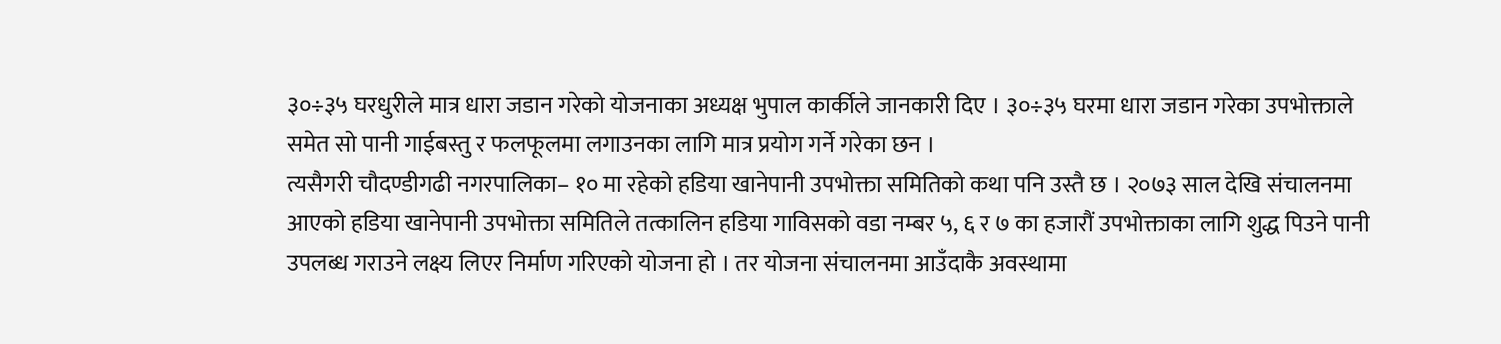३०÷३५ घरधुरीले मात्र धारा जडान गरेको योजनाका अध्यक्ष भुपाल कार्कीले जानकारी दिए । ३०÷३५ घरमा धारा जडान गरेका उपभोक्ताले समेत सो पानी गाईबस्तु र फलफूलमा लगाउनका लागि मात्र प्रयोग गर्ने गरेका छन ।
त्यसैगरी चौदण्डीगढी नगरपालिका– १० मा रहेको हडिया खानेपानी उपभोक्ता समितिको कथा पनि उस्तै छ । २०७३ साल देखि संचालनमा आएको हडिया खानेपानी उपभोक्ता समितिले तत्कालिन हडिया गाविसको वडा नम्बर ५, ६ र ७ का हजारौं उपभोक्ताका लागि शुद्ध पिउने पानी उपलब्ध गराउने लक्ष्य लिएर निर्माण गरिएको योजना हो । तर योजना संचालनमा आउँदाकै अवस्थामा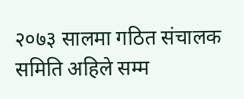२०७३ सालमा गठित संचालक समिति अहिले सम्म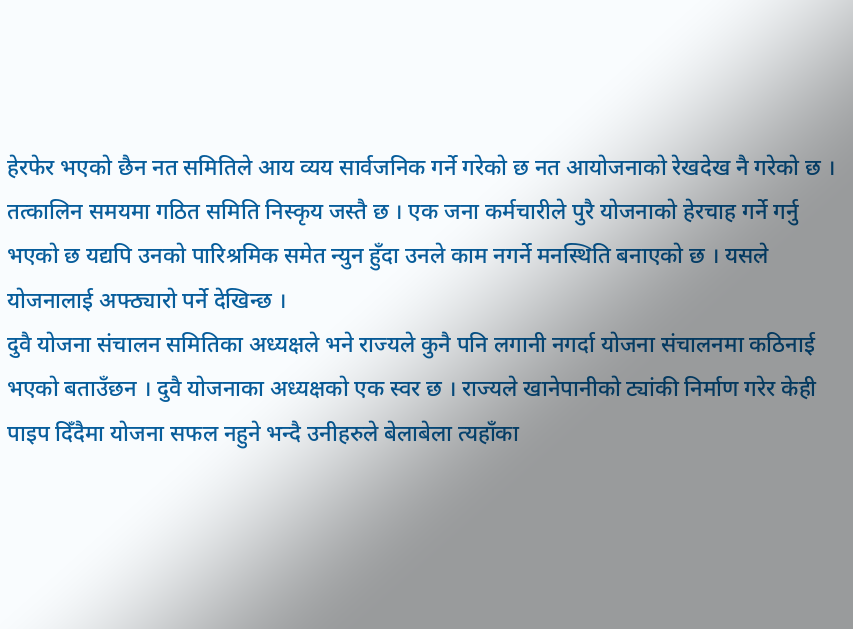हेरफेर भएको छैन नत समितिले आय व्यय सार्वजनिक गर्ने गरेको छ नत आयोजनाको रेखदेख नै गरेको छ । तत्कालिन समयमा गठित समिति निस्कृय जस्तै छ । एक जना कर्मचारीले पुरै योजनाको हेरचाह गर्ने गर्नु भएको छ यद्यपि उनको पारिश्रमिक समेत न्युन हुँदा उनले काम नगर्ने मनस्थिति बनाएको छ । यसले योजनालाई अफ्ठ्यारो पर्ने देखिन्छ ।
दुवै योजना संचालन समितिका अध्यक्षले भने राज्यले कुनै पनि लगानी नगर्दा योजना संचालनमा कठिनाई भएको बताउँछन । दुवै योजनाका अध्यक्षको एक स्वर छ । राज्यले खानेपानीको ट्यांकी निर्माण गरेर केही पाइप दिँदैमा योजना सफल नहुने भन्दै उनीहरुले बेलाबेला त्यहाँका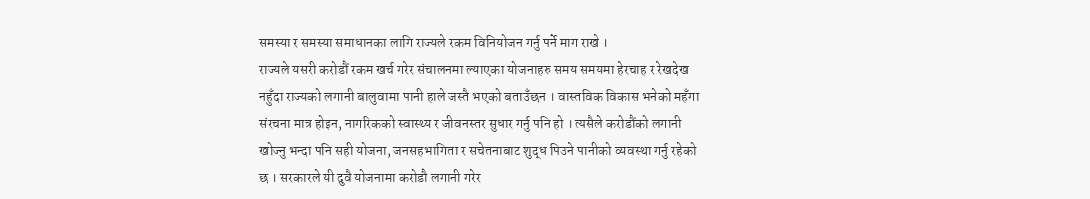समस्या र समस्या समाधानका लागि राज्यले रकम विनियोजन गर्नु पर्ने माग राखे ।
राज्यले यसरी करोडौं रकम खर्च गरेर संचालनमा ल्याएका योजनाहरु समय समयमा हेरचाह र रेखदेख नहुँदा राज्यको लगानी बालुवामा पानी हाले जस्तै भएको बताउँछन । वास्तविक विकास भनेको महँगा संरचना मात्र होइन, नागरिकको स्वास्थ्य र जीवनस्तर सुधार गर्नु पनि हो । त्यसैले करोडौंको लगानी खोज्नु भन्दा पनि सही योजना, जनसहभागिता र सचेतनाबाट शुद्ध पिउने पानीको व्यवस्था गर्नु रहेको छ । सरकारले यी दुवै योजनामा करोडौ लगानी गरेर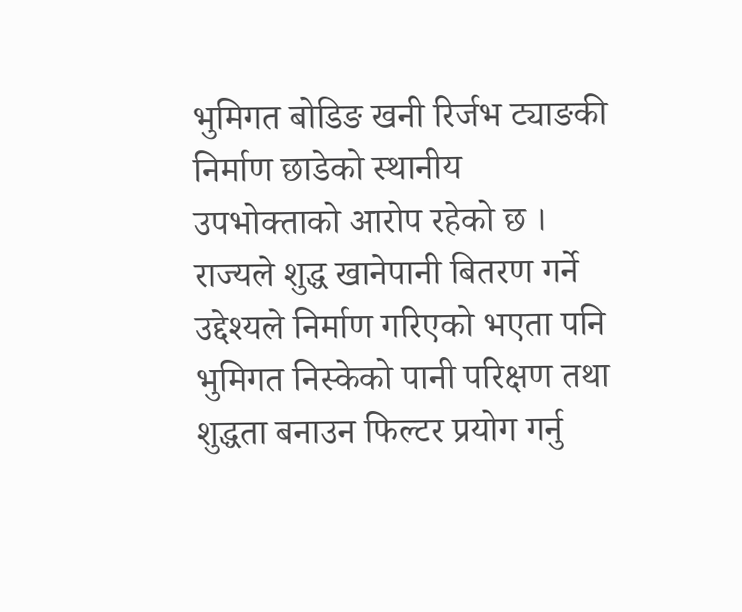भुमिगत बोडिङ खनी रिर्जभ ट्याङकी निर्माण छाडेको स्थानीय उपभोक्ताको आरोप रहेको छ ।
राज्यले शुद्ध खानेपानी बितरण गर्ने उद्देश्यले निर्माण गरिएको भएता पनि भुमिगत निस्केको पानी परिक्षण तथा शुद्धता बनाउन फिल्टर प्रयोग गर्नु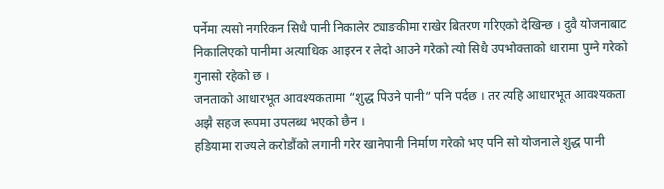पर्नेमा त्यसो नगरिकन सिधै पानी निकालेर ट्याङकीमा राखेर बितरण गरिएको देखिन्छ । दुवै योजनाबाट निकालिएको पानीमा अत्याधिक आइरन र लेदो आउने गरेको त्यो सिधै उपभोक्ताको धारामा पुग्ने गरेको गुनासो रहेको छ ।
जनताको आधारभूत आवश्यकतामा “शुद्ध पिउने पानी“ पनि पर्दछ । तर त्यहि आधारभूत आवश्यकता अझै सहज रूपमा उपलब्ध भएको छैन ।
हडियामा राज्यले करोडौंको लगानी गरेर खानेपानी निर्माण गरेको भए पनि सो योजनाले शुद्ध पानी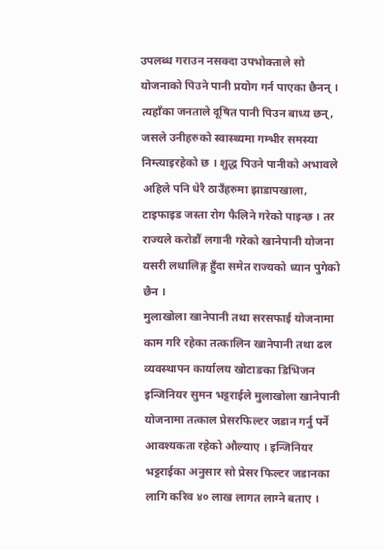उपलब्ध गराउन नसक्दा उपभोक्ताले सो योजनाको पिउने पानी प्रयोग गर्न पाएका छैनन् । त्यहाँका जनताले दूषित पानी पिउन बाध्य छन्, जसले उनीहरुको स्वास्थ्यमा गम्भीर समस्या निम्त्याइरहेको छ । शुद्ध पिउने पानीको अभावले अहिले पनि धेरै ठाउँहरुमा झाडापखाला, टाइफाइड जस्ता रोग फैलिने गरेको पाइन्छ । तर राज्यले करोडौं लगानी गरेको खानेपानी योजना यसरी लथालिङ्ग हुँदा समेत राज्यको ध्यान पुगेको छैन ।
मुलाखोला खानेपानी तथा सरसफाई योजनामा काम गरि रहेका तत्कालिन खानेपानी तथा ढल व्यवस्थापन कार्यालय खोटाङका डिभिजन इन्जिनियर सुमन भट्टराईले मुलाखोला खानेपानी योजनामा तत्काल प्रेसरफिल्टर जडान गर्नु पर्ने आवश्यकता रहेको औल्याए । इन्जिनियर भट्टराईका अनुसार सो प्रेसर फिल्टर जडानका लागि करिव ४० लाख लागत लाग्ने बताए ।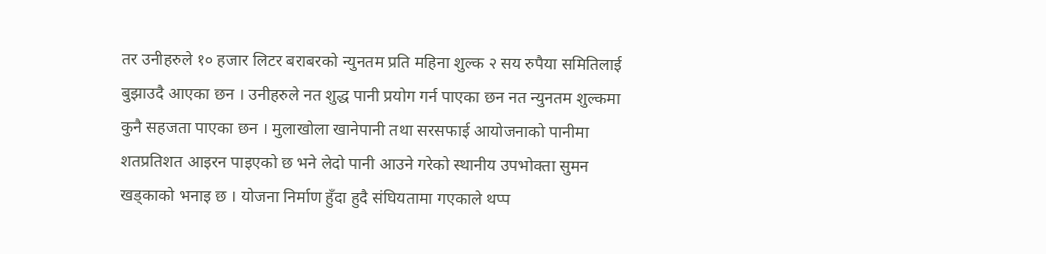तर उनीहरुले १० हजार लिटर बराबरको न्युनतम प्रति महिना शुल्क २ सय रुपैया समितिलाई बुझाउदै आएका छन । उनीहरुले नत शुद्ध पानी प्रयोग गर्न पाएका छन नत न्युनतम शुल्कमा कुनै सहजता पाएका छन । मुलाखोला खानेपानी तथा सरसफाई आयोजनाको पानीमा शतप्रतिशत आइरन पाइएको छ भने लेदो पानी आउने गरेको स्थानीय उपभोक्ता सुमन खड्काको भनाइ छ । योजना निर्माण हुँदा हुदै संघियतामा गएकाले थप्प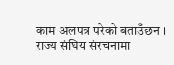काम अलपत्र परेको बताउँछन । राज्य संघिय संरचनामा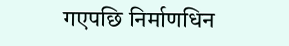गएपछि निर्माणधिन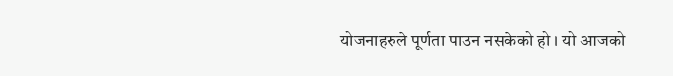योजनाहरुले पूर्णता पाउन नसकेको हो । यो आजको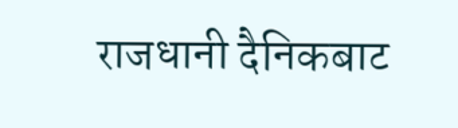राजधानी दैनिकबाट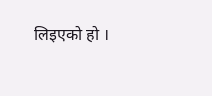लिइएको हो ।